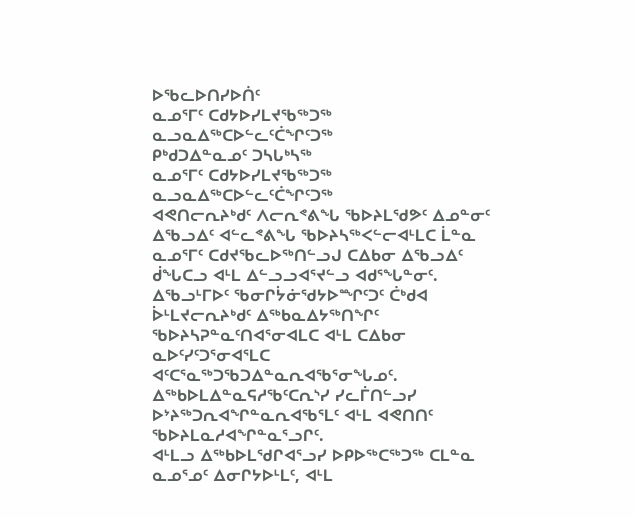ᐅᖃᓚᐅᑎᓯᐅᑏᑦ
ᓇᓄᕐᒥᑦ ᑕᑯᔭᐅᓯᒪᔪᖃᖅᑐᖅ ᓇᓗᓇᐃᖅᑕᐅᓪᓚᑦᑖᖏᑦᑐᖅ
ᑭᒃᑯᑐᐃᓐᓇᓄᑦ ᑐᓴᒐᒃᓴᖅ
ᓇᓄᕐᒥᑦ ᑕᑯᔭᐅᓯᒪᔪᖃᖅᑐᖅ ᓇᓗᓇᐃᖅᑕᐅᓪᓚᑦᑖᖏᑦᑐᖅ
ᐊᕙᑎᓕᕆᔨᒃᑯᑦ ᐱᓕᕆᕝᕕᖓ ᖃᐅᔨᒪᖁᕗᑦ ᐃᓄᓐᓂᑦ ᐃᖃᓗᐃᑦ ᐊᓪᓚᕝᕕᖓ ᖃᐅᔨᓴᖅᐸᓪᓕᐊᒻᒪᑕ ᒫᓐᓇ ᓇᓄᕐᒥᑦ ᑕᑯᔪᖃᓚᐅᖅᑎᓪᓗᒍ ᑕᐃᑲᓂ ᐃᖃᓗᐃᑦ ᑰᖓᑕᓗ ᐊᒻᒪ ᐃᓪᓗᓗᐊᕐᔪᓪᓗ ᐊᑯᕐᖓᓐᓂᑦ.
ᐃᖃᓗᒻᒥᐅᑦ ᖃᓂᒋᔮᓃᖁᔭᐅᙱᑦᑐᑦ ᑖᒃᑯᐊ ᐆᒻᒪᔪᓕᕆᔨᒃᑯᑦ ᐃᖅᑲᓇᐃᔭᖅᑎᖏᑦ ᖃᐅᔨᓴᕈᓐᓇᑦᑎᐊᕐᓂᐊᒪᑕ ᐊᒻᒪ ᑕᐃᑲᓂ ᓇᐅᑦᓯᑦᑐᕐᓂᐊᕐᒪᑕ ᐊᑦᑕᕐᓇᖅᑐᖃᑐᐃᓐᓇᕆᐊᖃᕐᓂᖓᓄᑦ.
ᐃᖅᑲᐅᒪᐃᓐᓇᕋᓱᖃᑦᑕᕆᔅᓯ ᓯᓚᒦᑎᓪᓗᓯ ᐅᔾᔨᖅᑐᕆᐊᖏᓐᓇᕆᐊᖃᕐᒪᑦ ᐊᒻᒪ ᐊᕙᑎᑎᑦ ᖃᐅᔨᒪᓇᓱᐊᖏᓐᓇᕐᓗᒋᑦ.
ᐊᒻᒪᓗ ᐃᖅᑲᐅᒪᖁᒋᐊᕐᓗᓯ ᐅᑭᐅᖅᑕᖅᑐᖅ ᑕᒪᓐᓇ ᓇᓄᕐᓄᑦ ᐃᓂᒋᔭᐅᒻᒪᑦ, ᐊᒻᒪ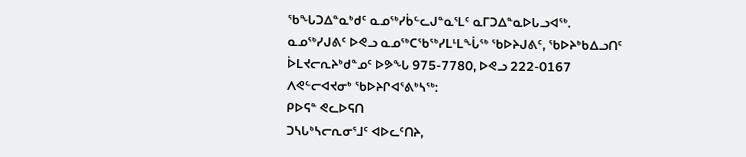ᖃᖓᑐᐃᓐᓇᒃᑯᑦ ᓇᓄᖅᓯᑳᓪᓚᒍᓐᓇᕐᒪᑦ ᓇᒥᑐᐃᓐᓇᐅᒐᓗᐊᖅ.
ᓇᓄᖅᓯᒍᕕᑦ ᐅᕙᓗ ᓇᓄᖅᑕᖃᖅᓯᒪᒻᒪᖔᖅ ᖃᐅᔨᒍᕕᑦ, ᖃᐅᔨᒃᑲᐃᓗᑎᑦ ᐆᒪᔪᓕᕆᔨᒃᑯᓐᓄᑦ ᐅᕗᖓ 975-7780, ᐅᕙᓗ 222-0167
ᐱᕙᓪᓕᐊᔪᓂᒃ ᖃᐅᔨᒋᐊᕐᕕᒃᓴᖅ:
ᑭᐅᕋᓐ ᕙᓚᐅᕋᑎ
ᑐᓴᒐᒃᓴᓕᕆᓂᕐᒧᑦ ᐊᐅᓚᑦᑎᔨ,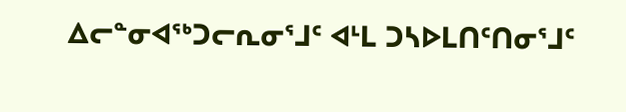ᐃᓕᓐᓂᐊᖅᑐᓕᕆᓂᕐᒧᑦ ᐊᒻᒪ ᑐᓴᐅᒪᑎᑦᑎᓂᕐᒧᑦ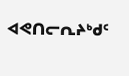ᐊᕙᑎᓕᕆᔨᒃᑯᑦ